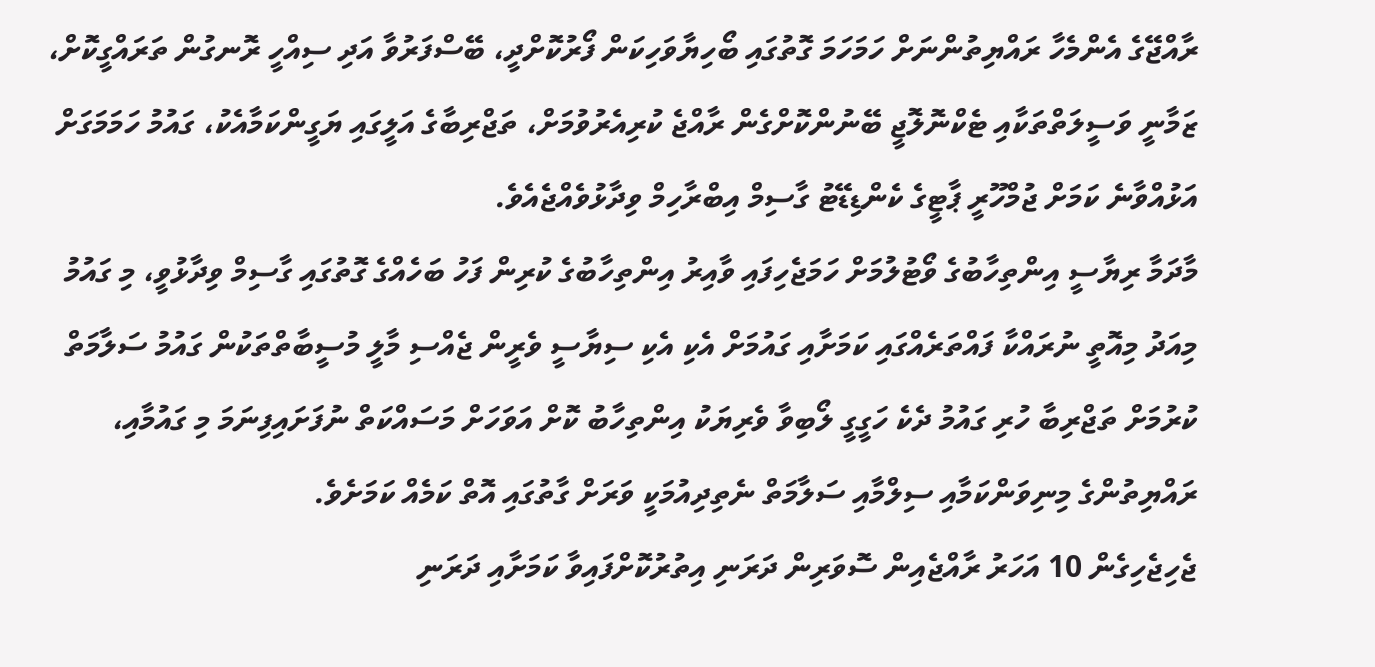ރާއްޖޭގެ އެންމެހާ ރައްޔިތުންނަށް ހަމަހަމަ ގޮތުގައި ބޯހިޔާވަހިކަން ފޯރުކޮށްދީ، ބޭސްފަރުވާ އަދި ސިއްހީ ރޮނގުން ތަރައްގީކޮށް، ޒަމާނީ ވަސީލަތްތަކާއި ޓެކްނޮލޮޖީ ބޭނުންކޮށްގެން ރާއްޖެ ކުރިއެރުވުމަށް، ތަޖްރިބާގެ އަލީގައި ޔަގީންކަމާއެކު، ގައުމު ހަމަމަގަށް އަޅުއްވާނެ ކަމަށް ޖުމްހޫރީ ޕާޓީގެ ކެންޑިޑޭޓު ގާސިމް އިބްރާހިމް ވިދާޅުވެއްޖެއެވެ.
މާދަމާ ރިޔާސީ އިންތިހާބުގެ ވޯޓުލުމަށް ހަމަޖެހިފައި ވާއިރު އިންތިހާބުގެ ކުރިން ފަހު ބަހެއްގެ ގޮތުގައި ގާސިމް ވިދާޅުވީ، މި ގައުމު މިއަދު މިއޮތީ ނުރައްކާ ފައްތަރެއްގައި ކަމަށާއި ގައުމަށް އެކި އެކި ސިޔާސީ ވެރީން ޖެއްސި މާލީ މުސީބާތްތަކުން ގައުމު ސަލާމަތް ކުރުމަށް ތަޖްރިބާ ހުރި ގައުމު ދެކެ ހަގީގީ ލޯބިވާ ވެރިޔަކު އިންތިހާބު ކޮށް އަވަހަށް މަސައްކަތް ނުފަށައިފިނަމަ މި ގައުމާއި، ރައްޔިތުންގެ މިނިވަންކަމާއި ސިލްމާއި ސަލާމަތް ނެތިދިއުމަކީ ވަރަށް ގާތުގައި އޮތް ކަމެއް ކަމަށެވެ.
ޖެހިޖެހިގެން 10 އަހަރު ރާއްޖެއިން ސޮވަރިން ދަރަނި އިތުރުކޮށްފައިވާ ކަމަށާއި ދަރަނި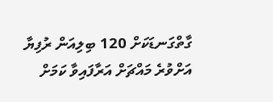ގާތްގަނޑަކަށް 120 ބިލިއަން ރުފިޔާ އަށްވުރެ މައްޗަށް އަރާފައިވާ ކަމަށް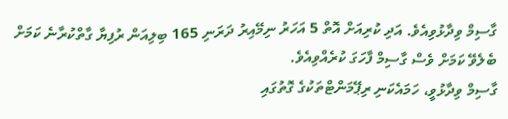ގާސިމް ވިދާޅުވިއެވެ. އަދި ކުރިއަށް އޮތް 5 އަހަރު ނިމޭއިރު ދަރަނި 165 ބިލިއަން ރުފިޔާ ގާތްކުރާނެ ކަމަށް ބެލެވޭ ކަމަށް ވެސް ގާސިމް ފާހަގަ ކުރެއްވިއެވެ.
ގާސިމް ވިދާޅުވީ، ހަމައެކަނި ރިޕޭމަންޓްތަކުގެ ގޮތުގައި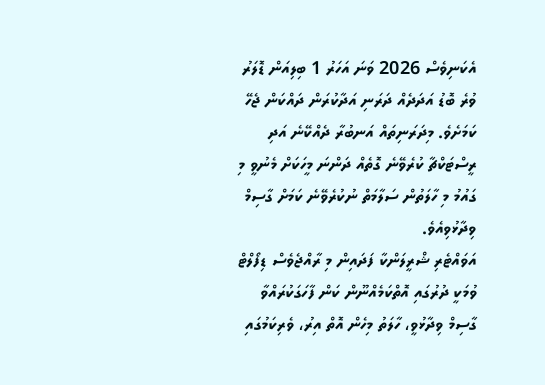އެކަނިވެސް 2026 ވަނަ އަހަރު 1 ބިލިއަން ޑޮލަރު ވުރެ ބޮޑު އަދަދެއް ދަރަނި އަދާކުރަން ދައްކަން ޖެހޭ ކަމަށެވެ. މިދަރަނިތައް އަނބުރާ ދެއްކޭނެ އަދި ރީސްޓަކްޗާ ކުރެވޭނެ ގޮތެއް ދަންނަ މީހަކަށް މެނުވީ މި ގައުމު މި ހާލަތުން ސަލާމަތް ނުކުރެވޭނެ ކަމަށް ގާސިމް ވިދާޅުވިއެވެ.
އަވައްޓެރި ޝްރީލަންކާ ފަދައިން މި ރާއްޖެވެސް ޑިފޯލްޓް ވުމަކީ ދުރުގައި އޮތްކަމެއްނޫން ކަން ފާހަގަކުރައްވާ ގާސިމް ވިދާޅުވީ، ހާލަތު މިހެން އޮތް އިރު، ވެރިކަމުގައި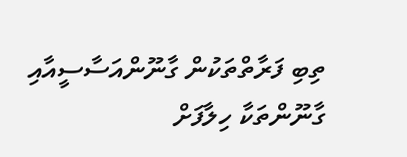ތިބި ފަރާތްތަކުން ގާނޫންއަސާސީއާއި ގާނޫންތަކާ ހިލާފަށް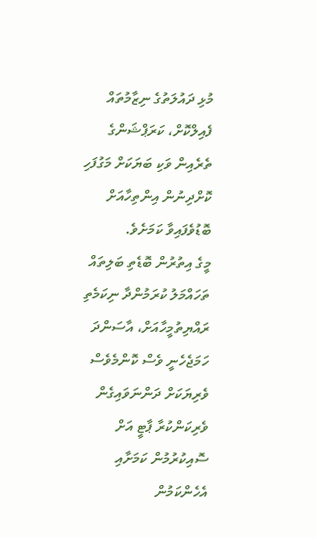މުޅި ދައުލަތުގެ ނިޒާމުތައް ފެއިލްކޮށް، ކަރަޕްޝަންގެ ތެރެއިން ވަކި ބަޔަކަށް މަގުފަހި ކޮށްދިނުން އިންތިހާއަށް ބޮޑުވެފައިވާ ކަމަށެވެ.
މީގެ އިތުރުން ބޮޑެތި ބަލިތައް ތަހައްމަލު ކުރަމުންދާ ނިކަމެތި ރައްޔިތުމީހާއަށް، އާސަންދަ ހަމަޖެހެނީ ވެސް ކޮންމެވެސް ވެރިޔަކަށް ދަންނަވައިގެން ވެރިކަންކުރާ ޕާޓީ އަށް ސޮއިކުރުމުން ކަމަށާއި އެހެންކަމުން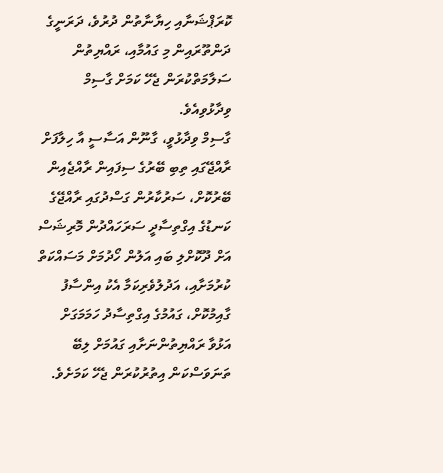ކޮރަޕްޝަނާއި ހިޔާނާތުން ދުރުވެ، ދަރަނީގެ ދަންތޫރައިން މި ގައުމާއި، ރައްޔިތުން ސަލާމަތްކުރަން ޖެހޭ ކަމަށް ގާސިމް ވިދާޅުވިއެވެ.
ގާސިމް ވިދާޅުވީ، ގާނޫން އަސާސީ އާ ހިލާފަށް ރާއްޖޭގައި ތިބި ބޭރުގެ ސިފައިން ރާއްޖެއިން ބޭރުކޮށް، ސަރުކާރުން ގަސްދުގައި ރާއްޖޭގެ ކަނޑުގެ އިގްތިސާދީ ސަރަހައްދުން މޮރިޝަސް އަށް ދޫކޮށްލި ބައި އަލުން ހޯދުމަށް މަސައްކަތް ކުރުމަށާއި، އަދުލުވެރިކަމާ އެކު އިންސާފު ގާއިމުކޮށް، ގައުމުގެ އިގްތިސާދު ހަމަމަގަށް އަޅުވާ ރައްޔިތުންނަށާއި ގައުމަށް ލިބޭ ތަނަވަސްކަން އިތުރުކުރަން ޖެހޭ ކަމަށެވެ.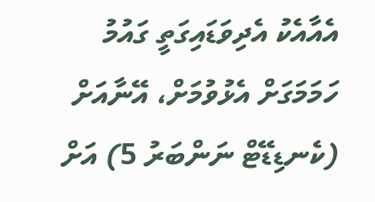އެއާއެކު އެދިވަޑައިގަތީ ގައުމު ހަމަމަގަށް އެޅުވުމަށް، އޭނާއަށް (ކެނޑިޑޭޓް ނަންބަރު 5) އަށް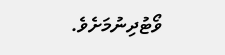ވޯޓުދިނުމަށެވެ.